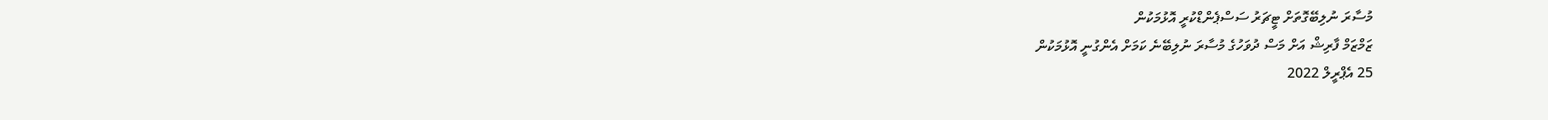މުސާރަ ނުލިބޭގޮތަށް ޓީޗަރު ސަސްޕެންޑްކުރީ އޮޅުމަކުން
ޒަމްޒަމް ފާރިޝް އަށް މަސް ދުވަހުގެ މުސާރަ ނުލިބޭނެ ކަމަށް އެންގުނީ އޮޅުމަކުން
25 އެޕްރީލް 2022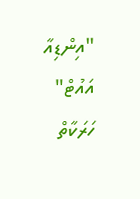"އިންޑިއާ އައުޓް" ހަރަކާތް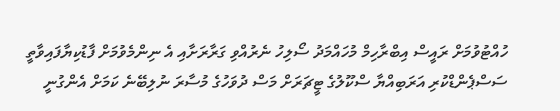ހުއްޓުވުމަށް ރައީސް އިބްރާހިމް މުހައްމަދު ސޯލިހު ނެރުއްވި ގަރާރަށާއި އެ ނިންމެވުމަށް ފާޑުކިޔާފައިވާތީ ސަސްޕެންޑްކުރި އަރަބިއްޔާ ސްކޫލުގެ ޓީޗަރަށް މަސް ދުވަހުގެ މުސާރަ ނުލިބޭނެ ކަމަށް އެންގުނީ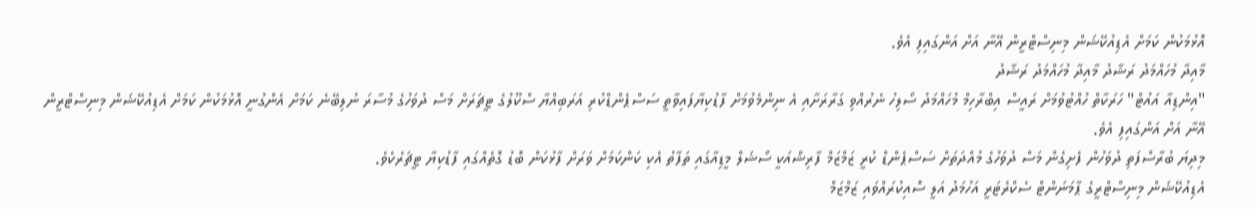އޮޅުމަކުން ކަމަށް އެޑިއުކޭޝަން މިނިސްޓްރީން އޭނާ އަށް އަންގައިފި އެވެ.
މާއިދާ މުހައްމަދު ރަޝާދު މާއިދާ މުހައްމަދު ރަޝާދު
"އިންޑިއާ އައުޓް" ހަރަކާތް ހުއްޓުވުމަށް ރައީސް އިބްރާހިމް މުހައްމަދު ސޯލިހު ނެރުއްވި ގަރާރަށާއި އެ ނިންމެވުމަށް ފާޑުކިޔާފައިވާތީ ސަސްޕެންޑްކުރި އަރަބިއްޔާ ސްކޫލުގެ ޓީޗަރަށް މަސް ދުވަހުގެ މުސާރަ ނުލިބޭނެ ކަމަށް އެންގުނީ އޮޅުމަކުން ކަމަށް އެޑިއުކޭޝަން މިނިސްޓްރީން އޭނާ އަށް އަންގައިފި އެވެ.
މިދިޔަ ބުރާސްފަތި ދުވަހުން ފެށިގެން މަސް ދުވަހުގެ މުއްދަތަށް ސަސްޕެންޑް ކުރީ ޒަމްޒަމް ފާރިޝްއަކީ ސޯޝަލް މީޑިއާގައި ތަފާތު އެކި ކަންކަމަށް ވަރަށް ފާޅުކަން ބޮޑު ގޮތެއްގައި ފާޑުކިޔާ ޓީޗަރެކެވެ.
އެޑިއުކޭޝަން މިނިސްޓްރީގެ ޕާމަނަންޓް ސެކްރެޓަރީ އަހުމަދު އަލީ ސޮއިކުރައްވައި ޒަމްޒަމް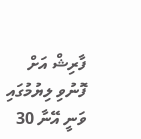ފާރިޝް އަށް ފޮނުވި ލިޔުމުގައި ވަނީ އޭނާ 30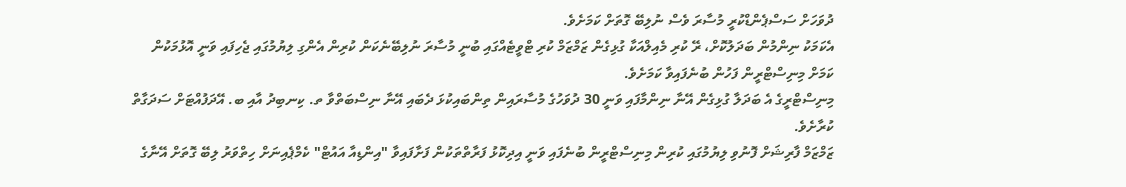ދުވަހަށް ސަސްޕެންޑްކުރީ މުސާރަ ވެސް ނުލިބޭ ގޮތަށް ކަމަށެވެ.
އެކަމަކު ނިންމުން ބަދަލުކޮށް، ރޭ ކުރި މެއިލްއަކާ ގުޅިގެން ޒަމްޒަމް ކުރި ޓްވީޓެއްގައި ބުނީ މުސާރަ ނުލިބޭނެކަން ކުރިން އެންގި ލިޔުމުގައި ޖެހިފައި ވަނީ އޮޅުމަކުން ކަމަށް މިނިސްޓްރީން ފަހުން ބުނެފައިވާ ކަމަށެވެ.
މިނިސްޓްރީގެ އެ ބަދަލާ ގުޅިގެން އޭނާ ނިންމާފައި ވަނީ 30 ދުވަހުގެ މުސާރައިން ތިންބައިކުޅަ ދެބައި އޭނާ ނިސްބަތްވާ ތ. ކިނބިދު އާއި ބ. އޭދަފުއްޓަށް ސަދަގާތް ކުރާށެވެ.
ޒަމްޒަމް ފާރިޝަށް ފޮނުވި ލިޔުމުގައި ކުރިން މިނިސްޓްރީން ބުނެފައި ވަނީ އިދިކޮޅު ފަރާތްތަކުން ފަށާފައިވާ "އިންޑިއާ އައުޓް" ކެމްޕެއިނަށް ހިތްވަރު ލިބޭ ގޮތަށް އޭނާގެ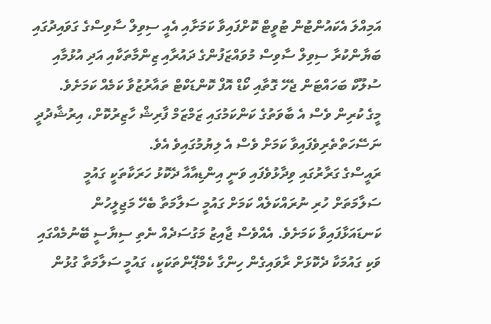އަމިއްލަ އެކައުންޓުން ޓުވީޓް ކޮށްފައިވާ ކަމަށާއި އެއީ ސިވިލް ސާވިސްގެ ގަވައިދުގައި ބަޔާންކުރާ ސިވިލް ސާވިސް މުވައްޒަފުންގެ ދައުރާއި ޒިންމާތަކާއި އަދި އުޅުމާއި ސުލޫކް ބަހައްޓަން ޖެހޭ ގޮތާއި ކޯޑް އޮފް ކޮންޑަކްޓް ތައާރުޒުވާ ކަމެއް ކަމަށެވެ.
މީގެ ކުރިން ވެސް އެ ބާވަތުގެ ކަންކަމުގައި ޒަމްޒަމް ފާރިޝް ހާޒިރުކޮށް، އިރުޝާދުދީ ނަސޭހަތްތެރިވެފައިވާ ކަމަށް ވެސް އެ ލިޔުމުގައިވެ އެވެ.
ރައީސްގެ ގަރާރުގައި ވިދާޅުވެފައި ވަނީ އިންޑިއާއާ ދެކޮޅު ހަރަކާތަކީ ގައުމީ ސަލާމަތަށް ހުރި ނުރައްކަލެއް ކަމަށް ގައުމީ ސަލާމަތާ ބެހޭ މަޖިލީހުން ކަނޑައަޅާފައިވާ ކަމަށެވެ. އެއްވެސް ޖާއިޒު މަގުސަދެއް ނެތި ސިޔާސީ ބޭނުމެއްގައި ވަކި ގައުމަކާ ދެކޮޅަށް ރާވައިގެން ހިންގާ ކެމްޕޭންތަކަކީ، ގައުމީ ސަލާމަތާ ގުޅުން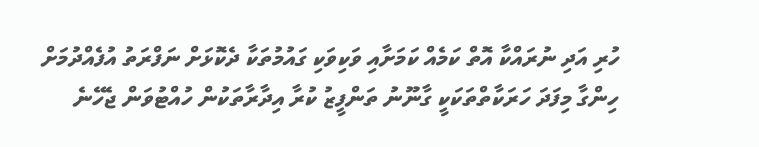ހުރި އަދި ނުރައްކާ އޮތް ކަމެއް ކަމަށާއި ވަކިވަކި ގައުމުތަކާ ދެކޮޅަށް ނަފްރަތު އުފެއްދުމަށް ހިންގާ މިފަދަ ހަރަކާތްތަކަކީ ގާނޫނު ތަންފީޒު ކުރާ އިދާރާތަކުން ހުއްޓުވަން ޖެހޭނެ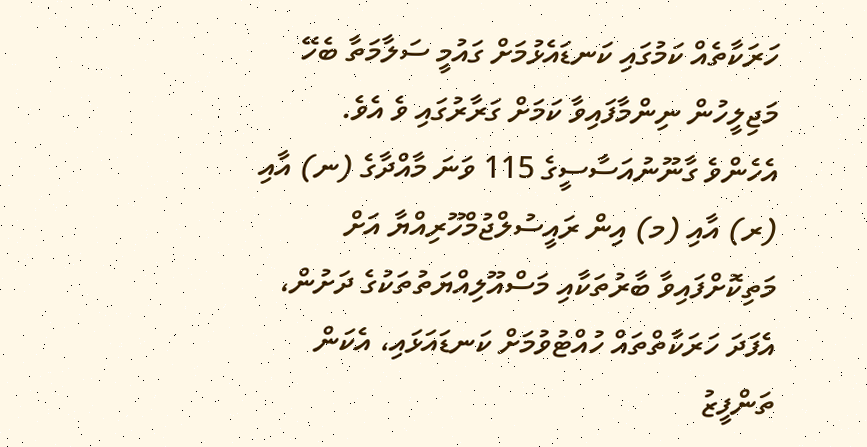ހަރަކާތެއް ކަމުގައި ކަނޑައެޅުމަށް ގައުމީ ސަލާމަތާ ބެހޭ މަޖިލީހުން ނިންމާފައިވާ ކަމަށް ގަރާރުގައި ވެ އެވެ.
އެހެންވެ ގާނޫނުއަސާސީގެ 115 ވަނަ މާއްދާގެ (ނ) އާއި (ރ) އާއި (މ) އިން ރައީސުލްޖުމްހޫރިއްޔާ އަށް މަތިކޮށްފައިވާ ބާރުތަކާއި މަސްއޫލިއްޔަތުތަކުގެ ދަށުން، އެފަދަ ހަރަކާތްތައް ހުއްޓުވުމަށް ކަނޑައަޅައި، އެކަން ތަންފީޒު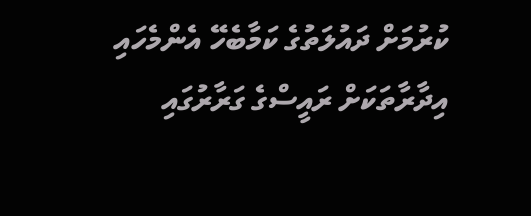ކުރުމަށް ދައުލަތުގެ ކަމާބެހޭ އެންމެހައި އިދާރާތަކަށް ރައީސްގެ ގަރާރުގައި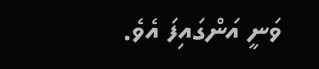ވަނީ އަންގައިފަ އެވެ.